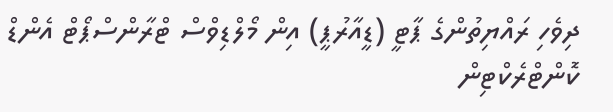ދިވެހި ރައްޔިތުންގެ ޕާޓީ (ޑީއާރުޕީ) އިން މޯލްޑިވްސް ޓްރާންސްޕޯޓް އެންޑް ކޮންޓްރެކްޓިން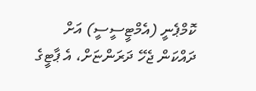ކޮމްޕެނީ (އެމްޓީސީސީ) އަށް ދައްކަން ޖެހޭ ދަރަންޏަށް، އެ ޕާޓީގެ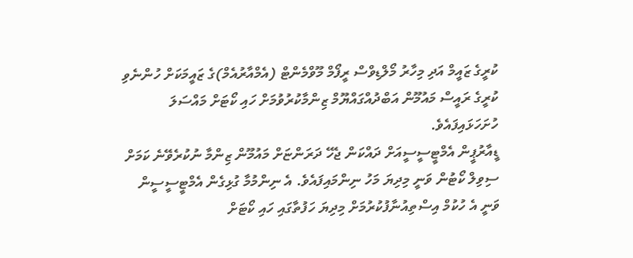ކުރީގެ ޒައީމް އަދި މިހާރު މޯލްޑިވްސް ރީފޯމް މޫވްމެންޓް (އެމްއާރުއެމް)ގެ ޒައީމަކަށް ހުންނެވި ކުރީގެ ރައީސް މައުމޫން އަބްދުއްގައްޔޫމް ޒިންމާކުރުވުމަށް ހައި ކޯޓަށް މައްސަލަ ހުށަހަޅައިފައެވެ.
ޑީއާރުޕީން އެމްޓީސީސީއަށް ދައްކަން ޖެހޭ ދަރަންޏަށް މައުމޫން ޒިންމާ ނުކުރެވޭނެ ކަމަށް ސިވިލް ކޯޓުން ވަނީ މިދިޔަ މަހު ނިންމައިފައެވެ. އެ ނިންމުމާ ގުޅިގެން އެމްޓީސީސީން ވަނީ އެ ހުކުމް އިސްތިއުނާފުކުރުމަށް މިދިޔަ ހަފުތާގައި ހައި ކޯޓަށް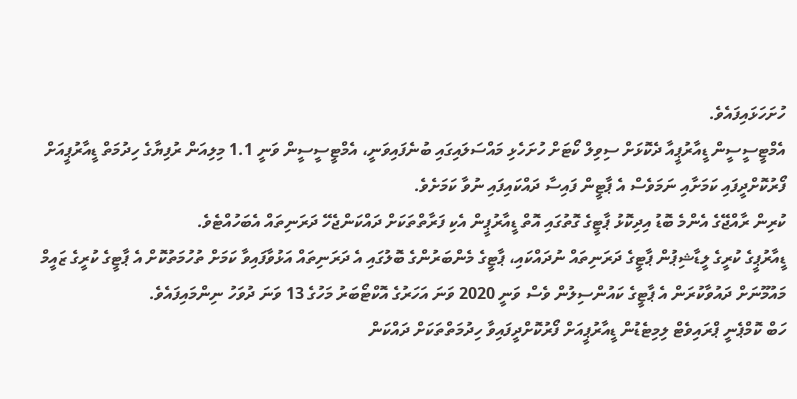ހުށަހަޅައިފައެވެ.
އެމްޓީސީސީން ޑީއާރުޕީއާ ދެކޮޅަށް ސިވިލް ކޯޓަށް ހުށަހެޅި މައްސަލައިގައި ބުނެފައިވަނީ، އެމްޓީސީސީން ވަނީ 1.1 މިލިއަން ރުފިޔާގެ ހިދުމަތް ޑީއާރުޕީއަށް ފޯރުކޮށްދީފައި ކަމަށާއި ނަމަވެސް އެ ޕާޓީން ފައިސާ ދައްކައިފައި ނުވާ ކަމަށެވެ.
ކުރިން ރާއްޖޭގެ އެންމެ ބޮޑު އިދިކޮޅު ޕާޓީގެ ގޮތުގައި އޮތް ޑީއާރުޕީން އެކި ފަރާތްތަކަށް ދައްކަންޖެހޭ ދަރަނިތައް އެބަހުއްޓެވެ.
ޑީއާރުޕީގެ ކުރީގެ ލީޑާޝިޕުން ޕާޓީގެ ދަރަނިތައް ނުދައްކައި، ޕާޓީގެ މެންބަރުންގެ ބޮލުގައި އެ ދަރަނިތައް އަޅުވާފައިވާ ކަމަށް ތުހުމަތުކޮށް އެ ޕާޓީގެ ކުރީގެ ޒައީމް މައުމޫނަށް ދައުވާކުރަން އެ ޕާޓީގެ ކައުންސިލުން ވެސް ވަނީ 2020 ވަނަ އަހަރުގެ އޮކްޓޯބަރު މަހުގެ 13 ވަނަ ދުވަހު ނިންމައިފައެވެ.
ހަބް ކޮމްޕެނީ ޕްރައިވެޓް ލިމިޓެޑުން ޑީއާރުޕީއަށް ފޯރުކޮށްދީފައިވާ ހިދުމަތްތަކަށް ދައްކަން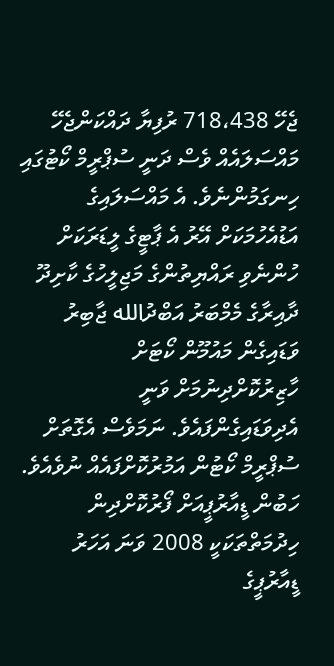ޖެހޭ 718،438 ރުފިޔާ ދައްކަންޖެހޭ މައްސަލައެއް ވެސް ދަނީ ސުޕްރީމް ކޯޓުގައި ހިނގަމުންނެވެ. އެ މައްސަލައިގެ އަޑުއެހުމަކަށް އޭރު އެ ޕާޓީގެ ލީޑަރަކަށް ހުންނެވި ރައްޔިތުންގެ މަޖިލީހުގެ ކާށިދޫ ދާއިރާގެ މެމްބަރު އަބްދުالله ޖާބިރު ވަޑައިގެން މައުމޫން ކޯޓަށް ހާޒިރުކޮށްދިނުމަށް ވަނީ އެދިވަޑައިގެންފައެވެ. ނަމަވެސް އެގޮތަށް ސުޕްރީމް ކޯޓުން އަމުރުކޮށްފައެއް ނުވެއެވެ.
ހަބުން ޑީއާރުޕީއަށް ފޯރުކޮށްދިން ހިދުމަތްތަކަކީ 2008 ވަނަ އަހަރު ޑީއާރުޕީގެ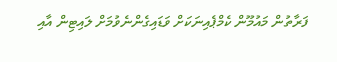ފަރާތުން މައުމޫން ކެމްޕެއިނަކަށް ވަޑައިގެންނެވުމަށް ލައިޓިން އާއި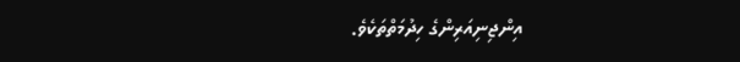އިންޖިނިއަރިންގެ ހިދުމަތްތަކެވެ.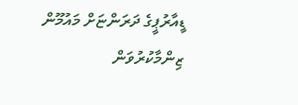ޑީއާރުޕީގެ ދަރަންޏަށް މައުމޫން ޒިންމާކުރުވަން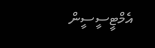އެމްޓީސީސީން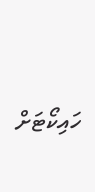ހައިކޯޓަށް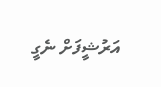އަރުޝީފަށް ނެގީ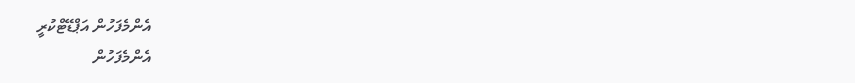އެންމެފަހުން އަޕްޑޭޓްކުރީ
އެންމެފަހުން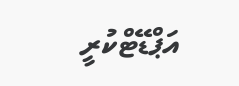އަޕްޑޭޓްކުރީ